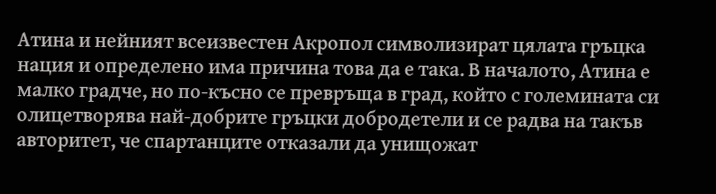Атина и нейният всеизвестен Акропол символизират цялата гръцка нация и определено има причина това да е така. В началото, Атина е малко градче, но по-късно се превръща в град, който с големината си олицетворява най-добрите гръцки добродетели и се радва на такъв авторитет, че спартанците отказали да унищожат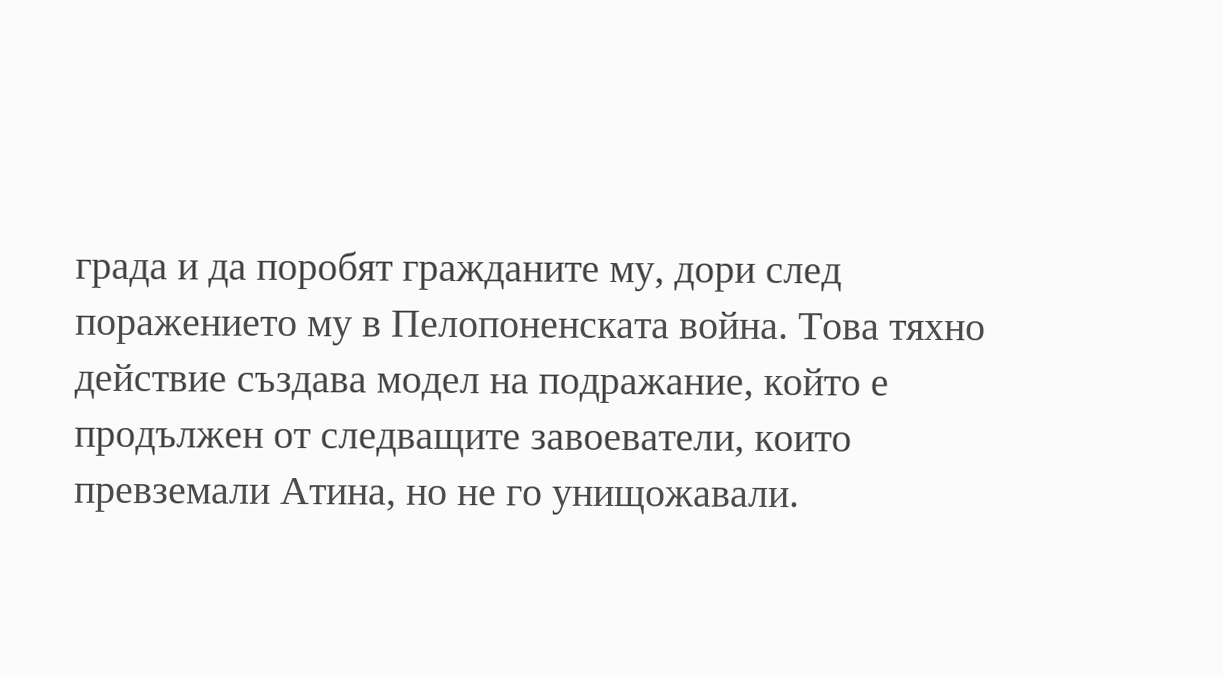града и да поробят гражданите му, дори след поражението му в Пелопоненската война. Това тяхно действие създава модел на подражание, който е продължен от следващите завоеватели, които превземали Атина, но не го унищожавали.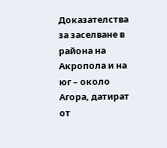Доказателства за заселване в района на Акропола и на юг – около Агора, датират от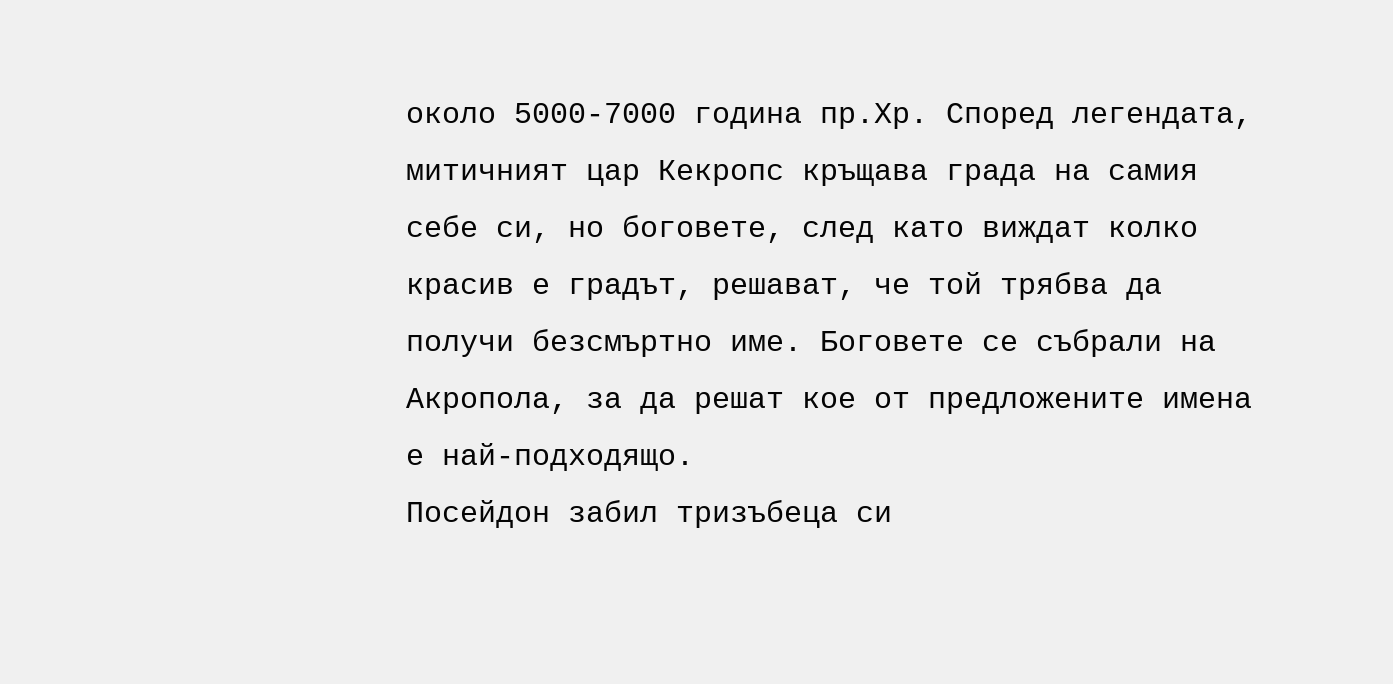около 5000-7000 година пр.Хр. Според легендата, митичният цар Кекропс кръщава града на самия себе си, но боговете, след като виждат колко красив е градът, решават, че той трябва да получи безсмъртно име. Боговете се събрали на Акропола, за да решат кое от предложените имена е най-подходящо.
Посейдон забил тризъбеца си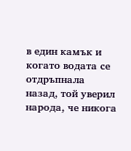в един камък и когато водата се отдръпнала назад, той уверил народа, че никога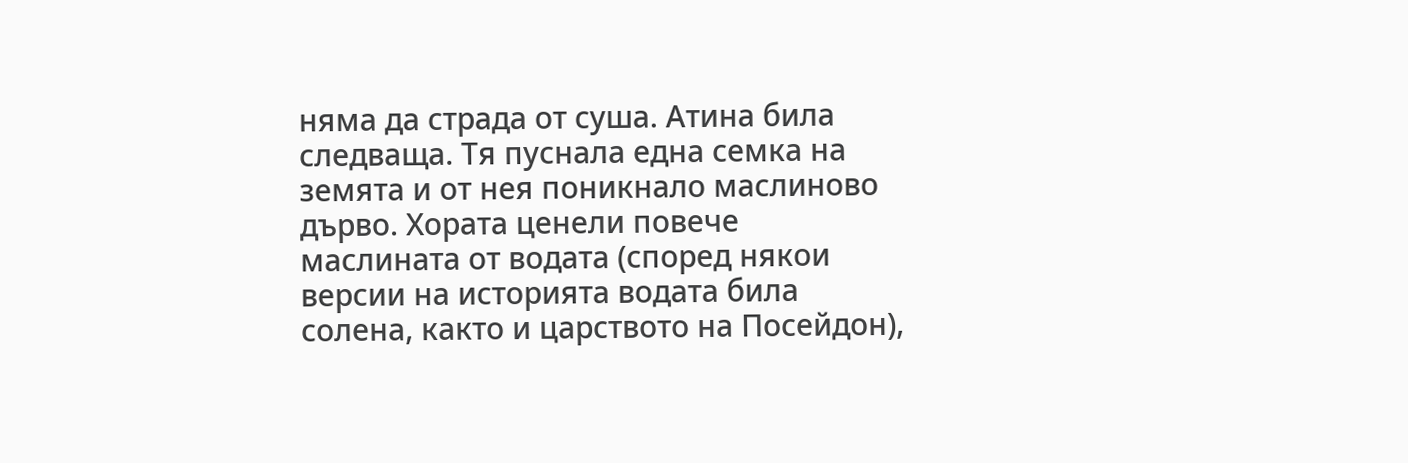няма да страда от суша. Атина била следваща. Тя пуснала една семка на земята и от нея поникнало маслиново дърво. Хората ценели повече маслината от водата (според някои версии на историята водата била солена, както и царството на Посейдон),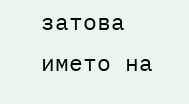затова името на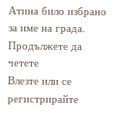Атина било избрано за име на града.
Продължете да четете
Влезте или се регистрирайте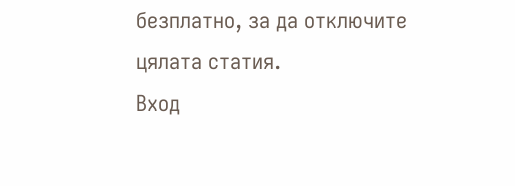безплатно, за да отключите цялата статия.
Вход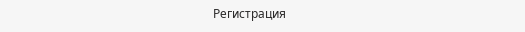Регистрация